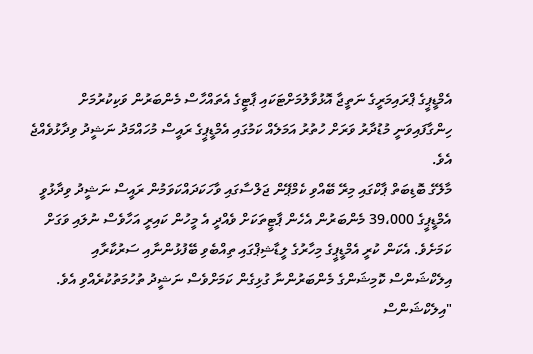އެމްޑީޕީގެ ޕްރައިމަރީގެ ނަތީޖާ އޮޅުވާލުމަށްޓަކައި ޕާޓީގެ އެތައްހާސް މެންބަރުން ވަކިކުރުމަށް ހިންގާފައިވަނީ މުޑުދާރު ވަރަށް ހުތުރު އަމަލެއް ކަމުގައި އެމްޑީޕީގެ ރައީސް މުހައްމަދު ނަޝީދު ވިދާޅުވެއްޖެ އެވެ.
މާލޭގެ ބޮޑިބަތް ޕާކްގައި މިރޭ ބޭއްވި ކެމްޕޭން ޖަލްސާގައި ވާހަކަދައްކަވަމުން ރައީސް ނަޝީދު ވިދާޅުވީ އެމްޑީޕީގެ 39،000 މެންބަރުން އެހެން ޕާޓީތަކަށް ވެއްދީ އެ މީހުން ކައިރީ އަހާވެސް ނުލައި ވަގަށް ކަމަށެވެ. އެކަން ކުރީ އެމްޑީޕީގެ މިހާރުގެ ލީޑާޝިޕްގައި ތިއްބެވި ބޭފުޅުންނާއި ސަރުކާރާއި އިލެކްޝަންސް ކޮމިޝަންގެ މެންބަރުންނާ ގުޅިގެން ކަމަށްވެސް ނަޝީދު ތުހުމަތުކުރެއްވި އެވެ.
"އިލެކްޝަންސް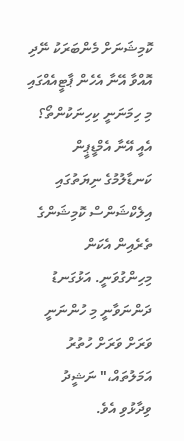ކޮމިޝަނަށް މެންބަރަކު ނޭދި އޮއްވާ އޭނާ އެހެން ޕާޓީއެއްގައި މި ހިމަނަނީ ކިހިނަކުންތޯ؟ އެއީ އޭނާ އެމްޑީޕީން ކަނޑާލުމުގެ ނިޔަތުގައި އިލެކްޝަންސް ކޮމިޝަންގެ ތެރެއިން އެކަން މިހިންގުވަނީ. އަޅުގަނޑު ދަންނަވާނީ މި ހުންނަނީ ވަރަށް ވަރަށް ހުތުރު އަމަލުތައް،" ނަޝީދު ވިދާޅުވި އެވެ.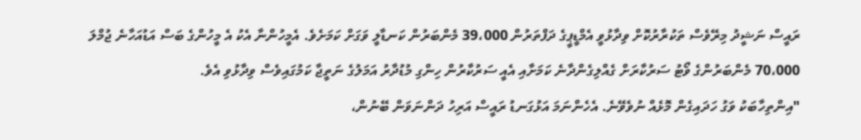ރައީސް ނަޝީދު މިރޭވެސް ތަކުރާރުކޮށް ވިދާޅުވީ އެމްޑީޕީގެ ދަފްތަރުން 39،000 މެންބަރުން ކަނޑާލީ ވަގަށް ކަމަށެވެ. އެމީހުންނާ އެކު އެ މީހުންގެ ބަސް އަޑުއަހާނެ ޖުމްލަ 70،000 މެންބަރުންގެ ވޯޓު ސަރުކާރަށް ގެއްލިގެންދާނެ ކަމަށާއި އެއީ ސަރުކާރުން ހިންގި މުޑުދާރު އަމަލުގެ ނަތީޖާ ކަމުގައިވެސް ވިދާޅުވި އެވެ.
"އިންތިހާބަކު ވަގު ހަދައިގެން މޮޅެއް ނުވެވޭނެ. އެހެންނަމަ އަޅުގަނޑު ރައީސް އަރިހު ދަންނަވަން ބޭނުން،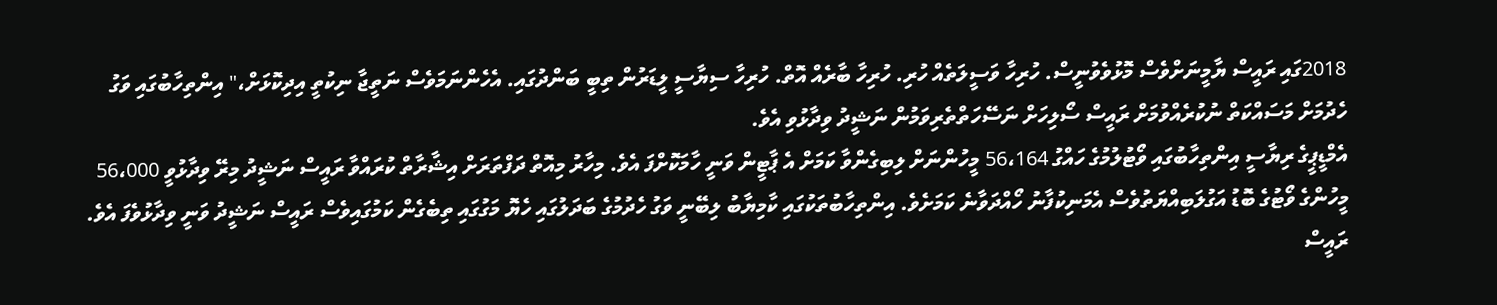2018ގައި ރައީސް ޔާމީނަށްވެސް މޮޅުވެވުނީސް. ހުރިހާ ވަސީލަތެއް ހުރި. ހުރިހާ ބާރެއް އޮތް. ހުރިހާ ސިޔާސީ ލީޑަރުން ތިބީ ބަންދުގައި. އެހެންނަމަވެސް ނަތީޖާ ނިކުތީ އިދިކޮޅަށް،" އިންތިހާބުގައި ވަގު ހެދުމަށް މަސައްކަތް ނުކުރެއްވުމަށް ރައީސް ސޯލިހަށް ނަސޭހަތްތެރިވަމުން ނަޝީދު ވިދާޅުވި އެވެ.
އެމްޑީޕީގެ ރިޔާސީ އިންތިހާބުގައި ވޯޓުލުމުގެ ހައްގު 56،164 މީހުންނަށް ލިބިގެންވާ ކަމަށް އެ ޕާޓީން ވަނީ ހާމަކޮށްފަ އެވެ. މިހާރު މިއޮތް ދަފްތަރަށް އިޝާރާތް ކުރައްވާ ރައީސް ނަޝީދު މިރޭ ވިދާޅުވީ 56،000 މީހުންގެ ވޯޓުގެ ބޮޑު އަގުލަބިއްޔަތުވެސް އެމަނިކުފާނު ހޯއްދަވާނެ ކަމަށެވެ. އިންތިހާބުތަކުގައި ކާމިޔާބު ލިބޭނީ ވަގު ހެދުމުގެ ބަދަލުގައި ހެޔޮ މަގުގައި ތިބެގެން ކަމުގައިވެސް ރައީސް ނަޝީދު ވަނީ ވިދާޅުވެފަ އެވެ.
ރައީސް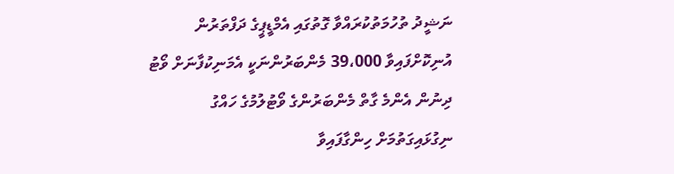ނަޝީދު ތުހުމަތުކުރައްވާ ގޮތުގައި އެމްޑީޕީގެ ދަފްތަރުން އުނިކޮށްފައިވާ 39،000 މެންބަރުންނަކީ އެމަނިކުފާނަށް ވޯޓު ދިނުން އެންމެ ގާތް މެންބަރުންގެ ވޯޓުލުމުގެ ހައްގު ނިގުޅައިގަތުމަށް ހިންގާފައިވާ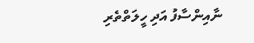ނާއިންސާފު އަދި ހީލަތްތެރި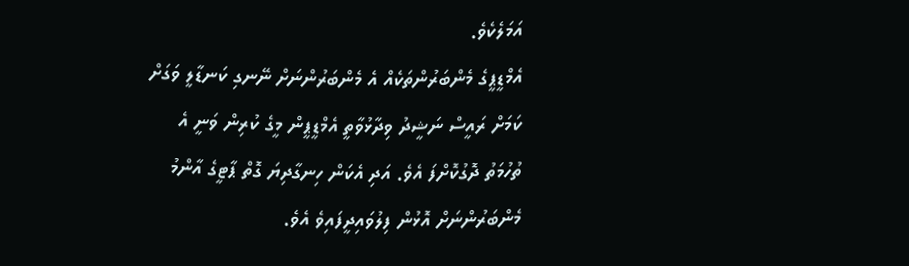އަމަލެކެވެ.
އެމްޑީޕީގެ މެންބަރުންތަކެއް އެ މެންބަރުންނަށް ނޭނގި ކަނޑާލީ ވަގަށް ކަމަށް ރައީސް ނަޝީދު ވިދާޅުވާތީ އެމްޑީޕީން މީގެ ކުރިން ވަނީ އެ ތުހުމަތު ދޮގުކޮށްފަ އެވެ. އަދި އެކަން ހިނގާދިޔަ ގޮތް ޕާޓީގެ އާންމު މެންބަރުންނަށް އޮޅުން ފިލުވައިދީފައިވެ އެވެ.